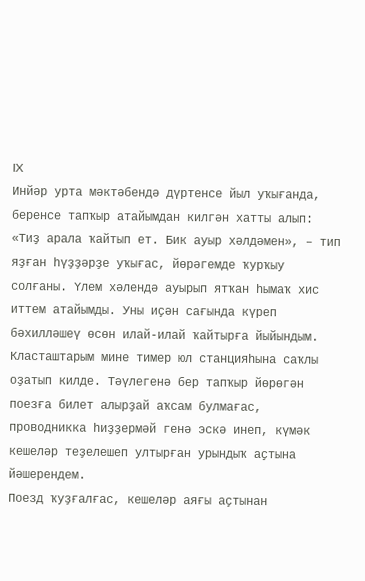IX
Инйәр урта мәктәбендә дүртенсе йыл уҡығанда, беренсе тапҡыр атайымдан килгән хатты алып: «Тиҙ арала ҡайтып ет. Бик ауыр хәлдәмен», – тип яҙған һүҙҙәрҙе уҡығас, йөрәгемде ҡурҡыу солғаны. Үлем хәлендә ауырып ятҡан һымаҡ хис иттем атайымды. Уны иҫән сағында күреп бәхилләшеү өсөн илай-илай ҡайтырға йыйындым.
Класташтарым мине тимер юл станцияһына саҡлы оҙатып килде. Тәүлегенә бер тапҡыр йөрөгән поезға билет алырҙай аҡсам булмағас, проводникка һиҙҙермәй генә эскә инеп, күмәк кешеләр теҙелешеп ултырған урындыҡ аҫтына йәшерендем.
Поезд ҡуҙғалғас, кешеләр аяғы аҫтынан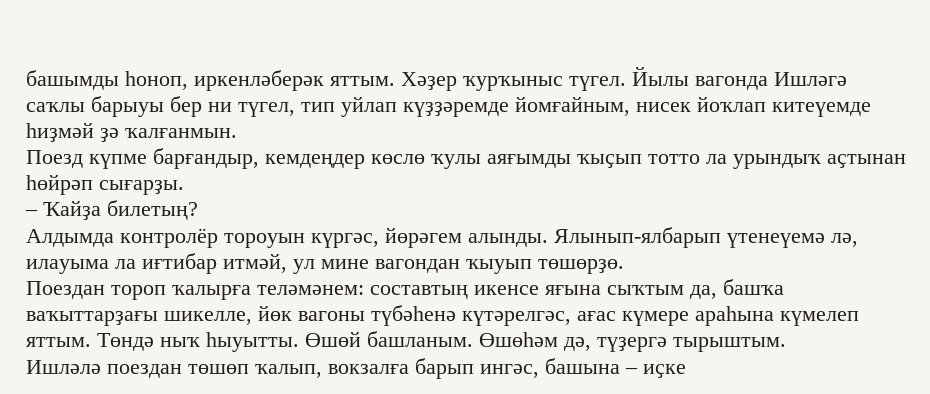башымды һоноп, иркенләберәк яттым. Хәҙер ҡурҡыныс түгел. Йылы вагонда Ишләгә саҡлы барыуы бер ни түгел, тип уйлап күҙҙәремде йомғайным, нисек йоҡлап китеүемде һиҙмәй ҙә ҡалғанмын.
Поезд күпме барғандыр, кемдеңдер көслө ҡулы аяғымды ҡыҫып тотто ла урындыҡ аҫтынан һөйрәп сығарҙы.
– Ҡайҙа билетың?
Алдымда контролёр тороуын күргәс, йөрәгем алынды. Ялынып-ялбарып үтенеүемә лә, илауыма ла иғтибар итмәй, ул мине вагондан ҡыуып төшөрҙө.
Поездан тороп ҡалырға теләмәнем: составтың икенсе яғына сыҡтым да, башҡа ваҡыттарҙағы шикелле, йөк вагоны түбәһенә күтәрелгәс, ағас күмере араһына күмелеп яттым. Төндә ныҡ һыуытты. Өшөй башланым. Өшөһәм дә, түҙергә тырыштым.
Ишләлә поездан төшөп ҡалып, вокзалға барып ингәс, башына – иҫке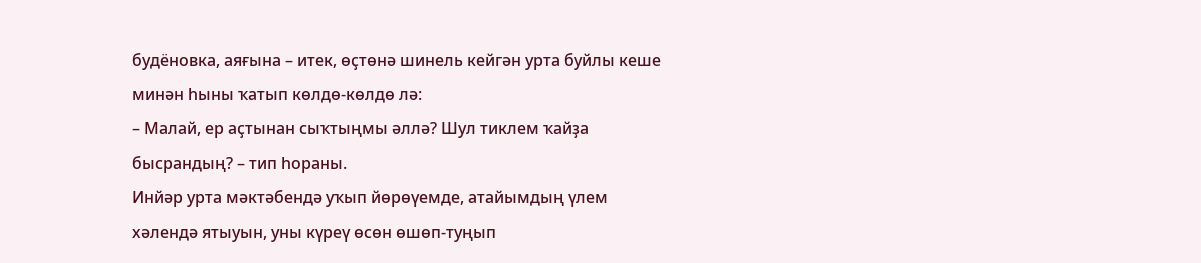будёновка, аяғына – итек, өҫтөнә шинель кейгән урта буйлы кеше минән һыны ҡатып көлдө-көлдө лә:
– Малай, ер аҫтынан сыҡтыңмы әллә? Шул тиклем ҡайҙа бысрандың? – тип һораны.
Инйәр урта мәктәбендә уҡып йөрөүемде, атайымдың үлем хәлендә ятыуын, уны күреү өсөн өшөп-туңып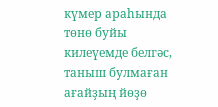күмер араһында төнө буйы килеүемде белгәс, таныш булмаған ағайҙың йөҙө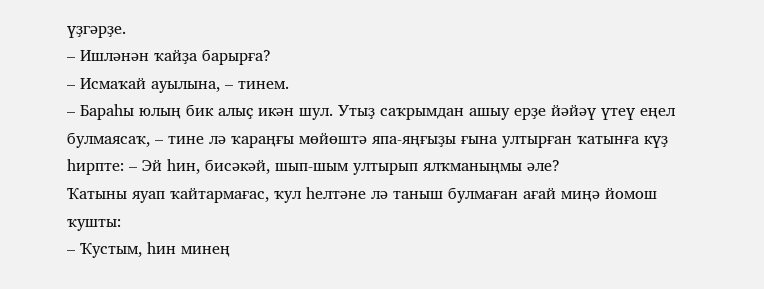үҙгәрҙе.
– Ишләнән ҡайҙа барырға?
– Исмаҡай ауылына, – тинем.
– Бараһы юлың бик алыҫ икән шул. Утыҙ саҡрымдан ашыу ерҙе йәйәү үтеү еңел булмаясаҡ, – тине лә ҡараңғы мөйөштә япа-яңғыҙы ғына ултырған ҡатынға күҙ һирпте: – Эй һин, бисәкәй, шып-шым ултырып ялҡманыңмы әле?
Ҡатыны яуап ҡайтармағас, ҡул һелтәне лә таныш булмаған ағай миңә йомош ҡушты:
– Ҡустым, һин минең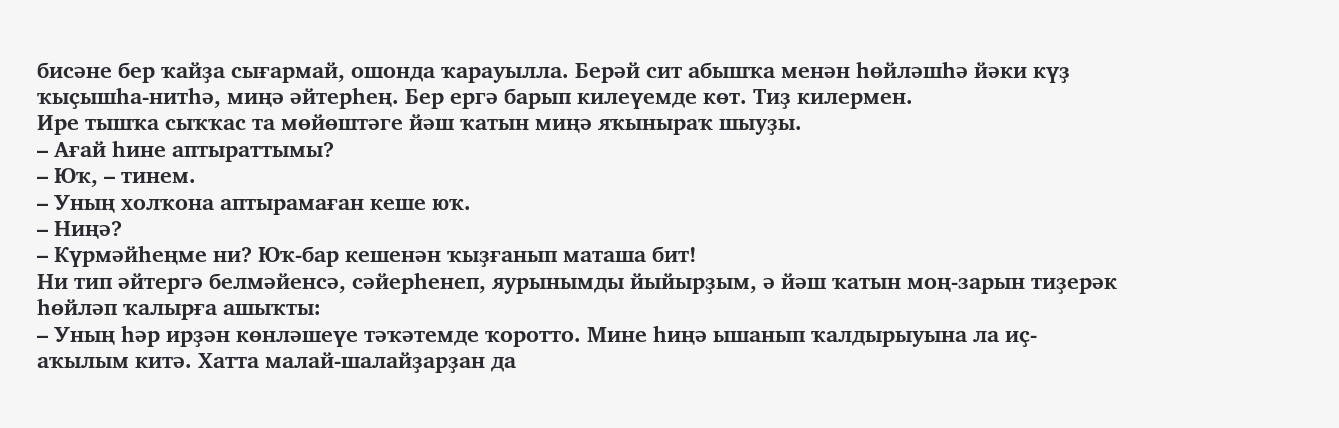бисәне бер ҡайҙа сығармай, ошонда ҡарауылла. Берәй сит абышҡа менән һөйләшһә йәки күҙ ҡыҫышһа-нитһә, миңә әйтерһең. Бер ергә барып килеүемде көт. Тиҙ килермен.
Ире тышҡа сыҡҡас та мөйөштәге йәш ҡатын миңә яҡыныраҡ шыуҙы.
– Ағай һине аптыраттымы?
– Юҡ, – тинем.
– Уның холҡона аптырамаған кеше юҡ.
– Ниңә?
– Күрмәйһеңме ни? Юҡ-бар кешенән ҡыҙғанып маташа бит!
Ни тип әйтергә белмәйенсә, сәйерһенеп, яурынымды йыйырҙым, ә йәш ҡатын моң-зарын тиҙерәк һөйләп ҡалырға ашыҡты:
– Уның һәр ирҙән көнләшеүе тәҡәтемде ҡоротто. Мине һиңә ышанып ҡалдырыуына ла иҫ-аҡылым китә. Хатта малай-шалайҙарҙан да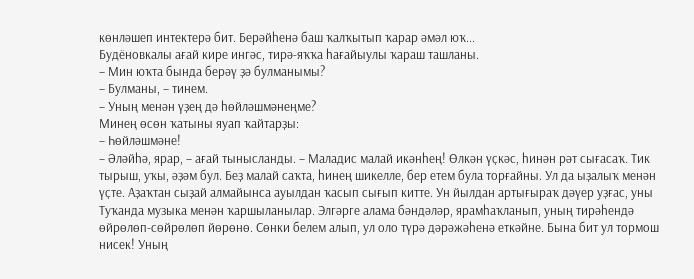көнләшеп интектерә бит. Берәйһенә баш ҡалҡытып ҡарар әмәл юҡ...
Будёновкалы ағай кире ингәс, тирә-яҡҡа һағайыулы ҡараш ташланы.
– Мин юҡта бында берәү ҙә булманымы?
– Булманы, – тинем.
– Уның менән үҙең дә һөйләшмәнеңме?
Минең өсөн ҡатыны яуап ҡайтарҙы:
– Һөйләшмәне!
– Әләйһә, ярар, – ағай тынысланды. – Маладис малай икәнһең! Өлкән үҫкәс, һинән рәт сығасаҡ. Тик тырыш, уҡы, әҙәм бул. Беҙ малай саҡта, һинең шикелле, бер етем була торғайны. Ул да ыҙалыҡ менән үҫте. Аҙаҡтан сыҙай алмайынса ауылдан ҡасып сығып китте. Ун йылдан артығыраҡ дәүер уҙғас, уны Туҡанда музыка менән ҡаршыланылар. Элгәрге алама бәндәләр, ярамһаҡланып, уның тирәһендә өйрөлөп-сөйрөлөп йөрөнө. Сөнки белем алып, ул оло түрә дәрәжәһенә еткәйне. Бына бит ул тормош нисек! Уның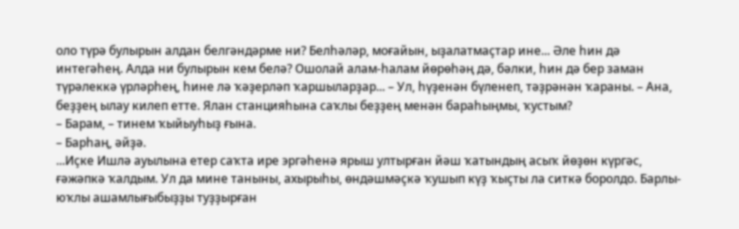оло түрә булырын алдан белгәндәрме ни? Белһәләр, моғайын, ыҙалатмаҫтар ине... Әле һин дә интегәһең. Алда ни булырын кем белә? Ошолай алам-һалам йөрөһәң дә, бәлки, һин дә бер заман түрәлеккә үрләрһең, һине лә ҡәҙерләп ҡаршыларҙар... – Ул, һүҙенән бүленеп, тәҙрәнән ҡараны. – Ана, беҙҙең ылау килеп етте. Ялан станцияһына саҡлы беҙҙең менән бараһыңмы, ҡустым?
– Барам, – тинем ҡыйыуһыҙ ғына.
– Барһаң, әйҙә.
...Иҫке Ишлә ауылына етер саҡта ире эргәһенә ярыш ултырған йәш ҡатындың асыҡ йөҙөн күргәс, ғәжәпкә ҡалдым. Ул да мине таныны, ахырыһы, өндәшмәҫкә ҡушып күҙ ҡыҫты ла ситкә боролдо. Барлы-юҡлы ашамлығыбыҙҙы туҙҙырған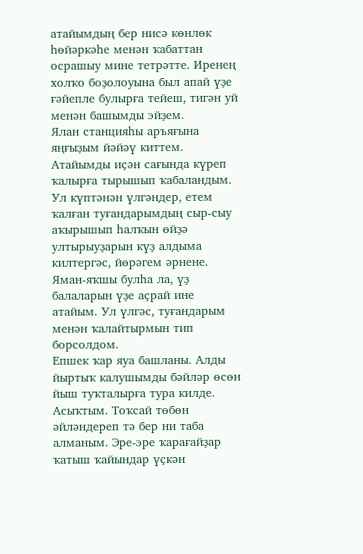атайымдың бер нисә көнлөк һөйәркәһе менән ҡабаттан осрашыу мине тетрәтте. Иренең холҡо боҙолоуына был апай үҙе ғәйепле булырға тейеш, тигән уй менән башымды эйҙем.
Ялан станцияһы аръяғына яңғыҙым йәйәү киттем. Атайымды иҫән сағында күреп ҡалырға тырышып ҡабаландым. Ул күптәнән үлгәндер, етем ҡалған туғандарымдың сыр-сыу аҡырышып һалҡын өйҙә ултырыуҙарын күҙ алдыма килтергәс, йөрәгем әрнене. Яман-яҡшы булһа ла, үҙ балаларын үҙе аҫрай ине атайым. Ул үлгәс, туғандарым менән ҡалайтырмын тип борсолдом.
Епшек ҡар яуа башланы. Алды йыртыҡ калушымды бәйләр өсөн йыш туҡталырға тура килде. Асыҡтым. Тоҡсай төбөн әйләндереп тә бер ни таба алманым. Эре-эре ҡарағайҙар ҡатыш ҡайындар үҫкән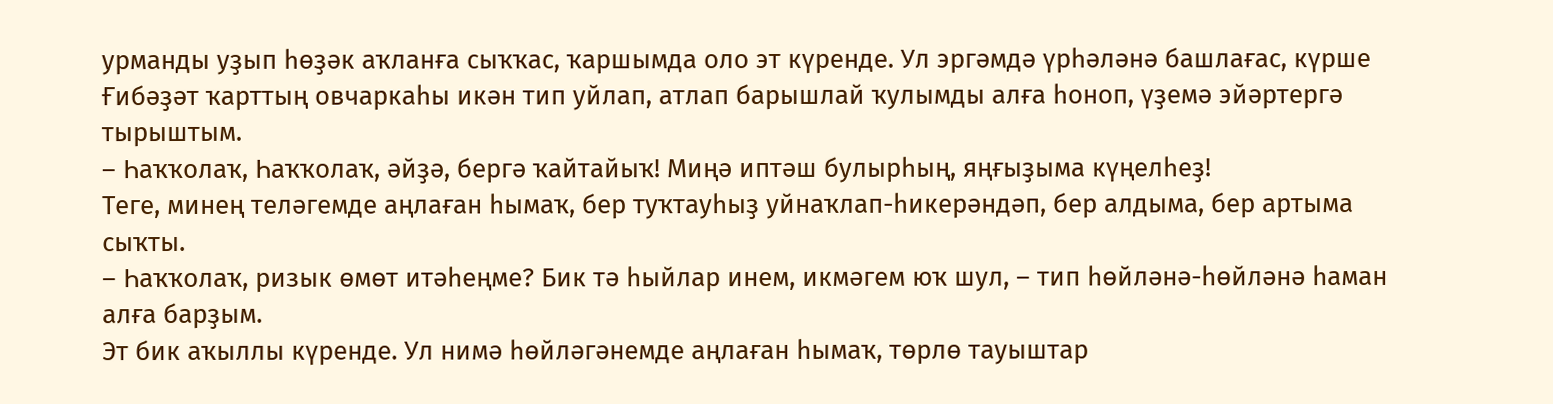урманды уҙып һөҙәк аҡланға сыҡҡас, ҡаршымда оло эт күренде. Ул эргәмдә үрһәләнә башлағас, күрше Ғибәҙәт ҡарттың овчаркаһы икән тип уйлап, атлап барышлай ҡулымды алға һоноп, үҙемә эйәртергә тырыштым.
– Һаҡҡолаҡ, Һаҡҡолаҡ, әйҙә, бергә ҡайтайыҡ! Миңә иптәш булырһың, яңғыҙыма күңелһеҙ!
Теге, минең теләгемде аңлаған һымаҡ, бер туҡтауһыҙ уйнаҡлап-һикерәндәп, бер алдыма, бер артыма сыҡты.
– Һаҡҡолаҡ, ризык өмөт итәһеңме? Бик тә һыйлар инем, икмәгем юҡ шул, – тип һөйләнә-һөйләнә һаман алға барҙым.
Эт бик аҡыллы күренде. Ул нимә һөйләгәнемде аңлаған һымаҡ, төрлө тауыштар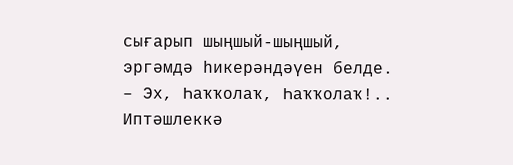сығарып шыңшый-шыңшый, эргәмдә һикерәндәүен белде.
– Эх, Һаҡҡолаҡ, Һаҡҡолаҡ!.. Иптәшлеккә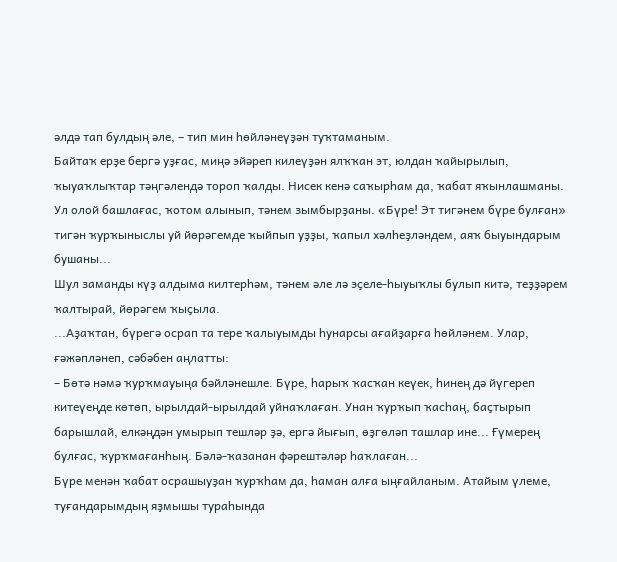әлдә тап булдың әле, – тип мин һөйләнеүҙән туҡтаманым.
Байтаҡ ерҙе бергә уҙғас, миңә эйәреп килеүҙән ялҡҡан эт, юлдан ҡайырылып, ҡыуаҡлыҡтар тәңгәлендә тороп ҡалды. Нисек кенә саҡырһам да, ҡабат яҡынлашманы.
Ул олой башлағас, ҡотом алынып, тәнем зымбырҙаны. «Бүре! Эт тигәнем бүре булған» тигән ҡурҡыныслы уй йөрәгемде ҡыйпып уҙҙы, ҡапыл хәлһеҙләндем, аяҡ быуындарым бушаны...
Шул заманды күҙ алдыма килтерһәм, тәнем әле лә эҫеле-һыуыҡлы булып китә, теҙҙәрем ҡалтырай, йөрәгем ҡыҫыла.
...Аҙаҡтан, бүрегә осрап та тере ҡалыуымды һунарсы ағайҙарға һөйләнем. Улар, ғәжәпләнеп, сәбәбен аңлатты:
– Бөтә нәмә ҡурҡмауыңа бәйләнешле. Бүре, һарыҡ ҡасҡан кеүек, һинең дә йүгереп китеүеңде көтөп, ырылдай-ырылдай уйнаҡлаған. Унан ҡурҡып ҡасһаң, баҫтырып барышлай, елкәңдән умырып тешләр ҙә, ергә йығып, өҙгөләп ташлар ине... Ғүмерең булғас, ҡурҡмағанһың. Бәлә-ҡазанан фәрештәләр һаҡлаған...
Бүре менән ҡабат осрашыуҙан ҡурҡһам да, һаман алға ыңғайланым. Атайым үлеме, туғандарымдың яҙмышы тураһында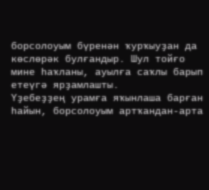борсолоуым бүренән ҡурҡыуҙан да көслөрәк булғандыр. Шул тойғо мине һаҡланы, ауылға саҡлы барып етеүгә ярҙамлашты.
Үҙебеҙҙең урамға яҡынлаша барған һайын, борсолоуым артҡандан-арта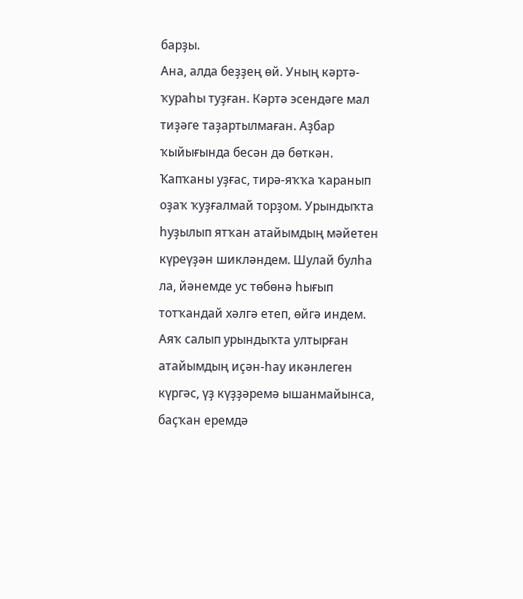барҙы.
Ана, алда беҙҙең өй. Уның кәртә-ҡураһы туҙған. Кәртә эсендәге мал тиҙәге таҙартылмаған. Аҙбар ҡыйығында бесән дә бөткән. Ҡапҡаны уҙғас, тирә-яҡҡа ҡаранып оҙаҡ ҡуҙғалмай торҙом. Урындыҡта һуҙылып ятҡан атайымдың мәйетен күреүҙән шикләндем. Шулай булһа ла, йәнемде ус төбөнә һығып тотҡандай хәлгә етеп, өйгә индем.
Аяҡ салып урындыҡта ултырған атайымдың иҫән-һау икәнлеген күргәс, үҙ күҙҙәремә ышанмайынса, баҫҡан еремдә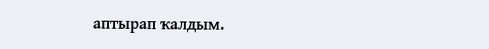аптырап ҡалдым.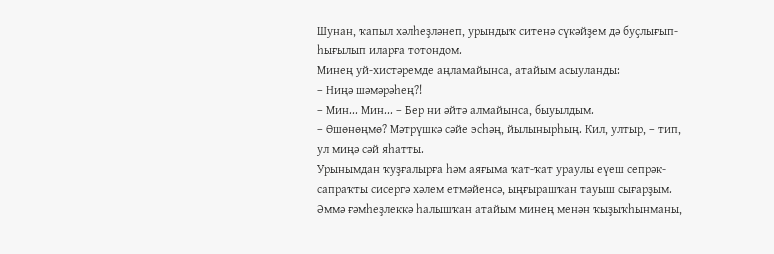Шунан, ҡапыл хәлһеҙләнеп, урындыҡ ситенә сүкәйҙем дә буҫлығып-һығылып иларға тотондом.
Минең уй-хистәремде аңламайынса, атайым асыуланды:
– Ниңә шәмәрәһең?!
– Мин... Мин... – Бер ни әйтә алмайынса, быуылдым.
– Өшөнөңмө? Мәтрүшкә сәйе эсһәң, йылынырһың. Кил, ултыр, – тип, ул миңә сәй яһатты.
Урынымдан ҡуҙғалырға һәм аяғыма ҡат-ҡат ураулы еүеш сепрәк-сапраҡты сисергә хәлем етмәйенсә, ыңғырашҡан тауыш сығарҙым. Әммә ғәмһеҙлеккә һалышҡан атайым минең менән ҡыҙыҡһынманы,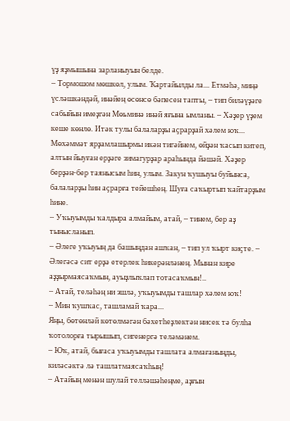үҙ яҙмышына зарланыуын белде.
– Тормошом мөшкөл, улым. Ҡартайылды ла... Етмәһә, миңә үсләшкәндәй, инәйең өсөнсө бәпесен тапты, – тип биләүҙәге сабыйын имеҙгән Мөьминә инәй яғына ымланы. – Хәҙер үҙем кеше көнлө. Итәк тулы балаларҙы аҫрарҙай хәлем юҡ... Мөхәммәт ярҙамлашырмы икән тигәйнем, өйҙән ҡасып китеп, алтын йыуған ерҙәге зимагурҙар араһында йәшәй. Хәҙер берҙән-бер таянысым һин, улым. Закун ҡушыуы буйынса, балаларҙы һин аҫрарға тейешһең. Шуға саҡыртып ҡайтарҙым һине.
– Уҡыуымды ҡалдыра алмайым, атай, – тинем, бер аҙ тынысланып.
– Әлеге уҡыуың да башыңдан ашҡан, – тип ул ҡырт киҫте. – Әлегәсә сит ерҙә етерлек һикерәнләнең. Мынан кире аҙҙырмаясаҡмын, ауыҙлыҡлап тотасаҡмын!..
– Атай, теләһәң ни эшлә, уҡыуымды ташлар хәлем юҡ!
– Мин ҡушҡас, ташламай ҡара...
Яңы, бөтөнләй көтөлмәгән бәхетһеҙлектән нисек тә булһа ҡотолорға тырышып, сигенергә теләмәнем.
– Юҡ, атай, бығаса уҡыуымды ташлата алмағаныңды, киләсәктә лә ташлатмаясаҡһың!
– Атайың менән шулай телләшәһеңме, аҙғын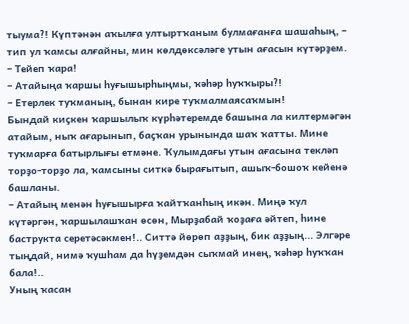тыума?! Күптәнән аҡылға ултыртҡаным булмағанға шашаһың, – тип ул ҡамсы алғайны, мин көлдөксәләге утын ағасын күтәрҙем.
– Тейеп ҡара!
– Атайыңа ҡаршы һуғышырһыңмы, ҡәһәр һуҡҡыры?!
– Етерлек туҡманың, бынан кире туҡмалмаясаҡмын!
Бындай киҫкен ҡаршылыҡ күрһәтеремде башына ла килтермәгән атайым, ныҡ ағарынып, баҫҡан урынында шаҡ ҡатты. Мине туҡмарға батырлығы етмәне. Ҡулымдағы утын ағасына текләп торҙо-торҙо ла, ҡамсыны ситкә бырағытып, ашыҡ-бошоҡ кейенә башланы.
– Атайың менән һуғышырға ҡайтҡанһың икән. Миңә ҡул күтәргән, ҡаршылашҡан өсөн, Мырҙабай ҡоҙаға әйтеп, һине баструкта серетәсәкмен!.. Ситтә йөрөп аҙҙың, бик аҙҙың... Элгәре тыңдай, нимә ҡушһам да һүҙемдән сыҡмай инең, ҡәһәр һуҡҡан бала!..
Уның ҡасан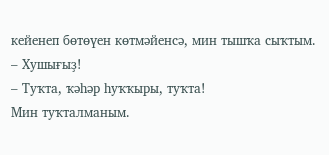кейенеп бөтөүен көтмәйенсә, мин тышҡа сыҡтым.
– Хушығыҙ!
– Туҡта, ҡәһәр һуҡҡыры, туҡта!
Мин туҡталманым.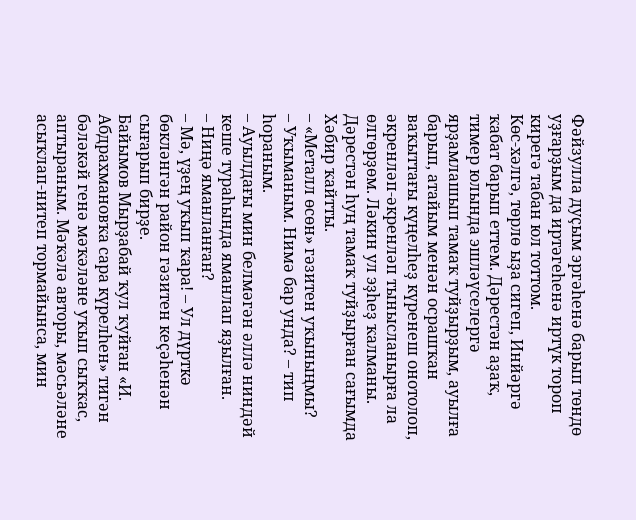Фәйзулла дуҫым эргәһенә барып төндө уҙғарҙым да иртәгеһенә иртүк тороп кирегә табан юл тоттом.
Көс-хәлгә, төрлө ыҙа сигеп, Инйәргә ҡабат барып еттем. Дәрестән аҙаҡ, тимер юлында эшләүселергә ярҙамлашып тамаҡ туйҙырҙым, ауылға барып, атайым менән осрашҡан ваҡыттағы күңелһеҙ күренеш онотолоп, әкренләп-әкренләп тынысланырға ла өлгөрҙөм. Ләкин ул эҙһеҙ ҡалманы.
Дәрестән һуң тамаҡ туйҙырған сағымда Хәбир ҡайтты.
– «Металл өсөн» гәзитен уҡыныңмы?
– Уҡыманым. Нимә бар унда? – тип һораным.
– Ауылдағы мин белмәгән әллә ниндәй кеше тураһында яманлап яҙылған.
– Ниңә яманланған?
– Мә, үҙең уҡып ҡара! – Ул дүрткә бөкләнгән район гәзитен кеҫәһенән сығарып бирҙе.
Байымов Мырҙабай ҡул ҡуйған «И. Абдрахмановҡа сара күрелһен» тигән бәләкәй генә мәҡәләне уҡып сыҡҡас, аптыраным. Мәҡәлә авторы, мәсьәләне асыҡлап-нитеп тормайынса, мин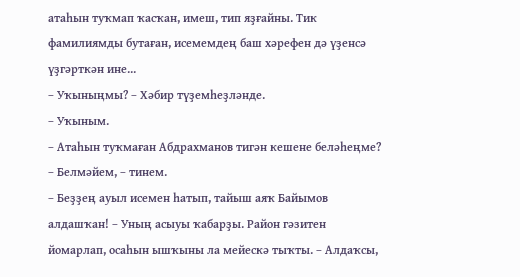атаһын туҡмап ҡасҡан, имеш, тип яҙғайны. Тик фамилиямды бутаған, исемемдең баш хәрефен дә үҙенсә үҙгәрткән ине...
– Уҡыныңмы? – Хәбир түҙемһеҙләнде.
– Уҡыным.
– Атаһын туҡмаған Абдрахманов тигән кешене беләһеңме?
– Белмәйем, – тинем.
– Беҙҙең ауыл исемен һатып, тайыш аяҡ Байымов алдашҡан! – Уның асыуы ҡабарҙы. Район гәзитен йомарлап, осаһын ышҡыны ла мейескә тыҡты. – Алдаҡсы,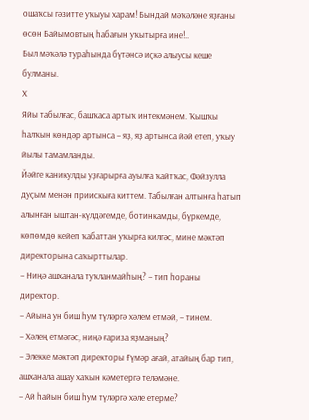ошаҡсы гәзитте уҡыуы харам! Бындай мәҡәләне яҙғаны өсөн Байымовтың һабағын уҡытырға ине!..
Был мәҡәлә тураһында бүтәнсә иҫкә алыусы кеше булманы.
Х
Яйы табылғас, башҡаса артыҡ интекмәнем. Ҡышҡы һалҡын көндәр артынса – яҙ, яҙ артынса йәй етеп, уҡыу йылы тамамланды.
Йәйге каникулды уҙғарырға ауылға ҡайтҡас, Фәйзулла дуҫым менән приискыға киттем. Табылған алтынға һатып алынған ыштан-күлдәгемде, ботинкамды, бүркемде, көпөмдө кейеп ҡабаттан уҡырға килгәс, мине мәктәп директорына саҡырттылар.
– Ниңә ашханала туҡланмайһың? – тип һораны директор.
– Айына ун биш һум түләргә хәлем етмәй, – тинем.
– Хәлең етмәгәс, ниңә ғариза яҙманың?
– Элекке мәктәп директоры Ғүмәр ағай, атайың бар тип, ашханала ашау хаҡын кәметергә теләмәне.
– Ай һайын биш һум түләргә хәле етерме?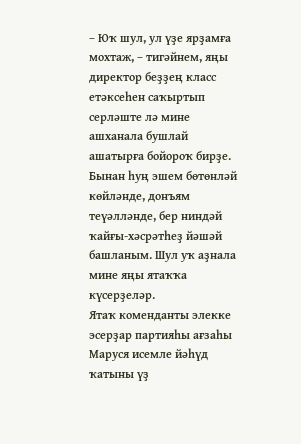– Юҡ шул, ул үҙе ярҙамға мохтаж, – тигәйнем, яңы директор беҙҙең класс етәксеһен саҡыртып серләште лә мине ашханала бушлай ашатырға бойороҡ бирҙе.
Бынан һуң эшем бөтөнләй көйләнде, донъям теүәлләнде, бер ниндәй ҡайғы-хәсрәтһеҙ йәшәй башланым. Шул уҡ аҙнала мине яңы ятаҡҡа күсерҙеләр.
Ятаҡ коменданты элекке эсерҙар партияһы ағзаһы Маруся исемле йәһүд ҡатыны үҙ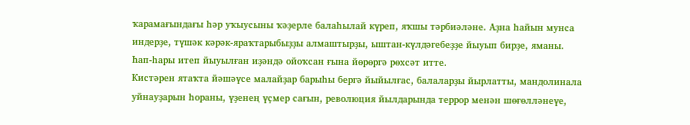ҡарамағындағы һәр уҡыусыны ҡәҙерле балаһылай күреп, яҡшы тәрбиәләне. Аҙна һайын мунса индерҙе, түшәк кәрәк-яраҡтарыбыҙҙы алмаштырҙы, ыштан-күлдәгебеҙҙе йыуып бирҙе, яманы. Һап-һары итеп йыуылған иҙәндә ойоҡсан ғына йөрөргә рөхсәт итте.
Кистәрен ятаҡта йәшәүсе малайҙар барыһы бергә йыйылғас, балаларҙы йырлатты, мандолинала уйнауҙарын һораны, үҙенең үҫмер сағын, революция йылдарында террор менән шөғөлләнеүе,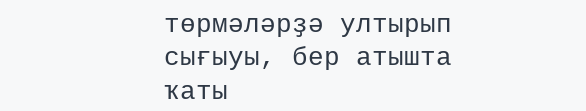төрмәләрҙә ултырып сығыуы, бер атышта ҡаты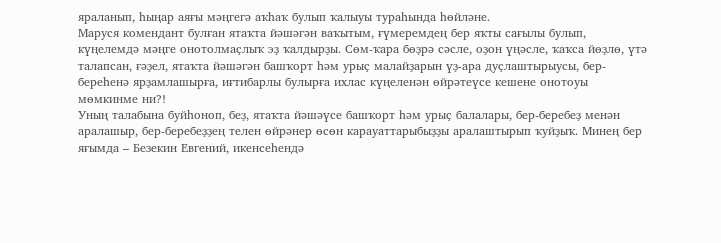яраланып, һыңар аяғы мәңгегә аҡһаҡ булып ҡалыуы тураһында һөйләне.
Маруся комендант булған ятаҡта йәшәгән ваҡытым, ғүмеремдең бер яҡты сағылы булып, күңелемдә мәңге онотолмаҫлыҡ эҙ ҡалдырҙы. Сөм-ҡара бөҙрә сәсле, оҙон үңәсле, ҡаҡса йөҙлө, үтә талапсан, ғәҙел, ятаҡта йәшәгән башҡорт һәм урыҫ малайҙарын үҙ-ара дуҫлаштырыусы, бер-береһенә ярҙамлашырға, иғтибарлы булырға ихлас күңеленән өйрәтеүсе кешене онотоуы мөмкинме ни?!
Уның талабына буйһоноп, беҙ, ятаҡта йәшәүсе башҡорт һәм урыҫ балалары, бер-беребеҙ менән аралашыр, бер-беребеҙҙең телен өйрәнер өсөн карауаттарыбыҙҙы аралаштырып ҡуйҙыҡ. Минең бер яғымда – Безекин Евгений, икенсеһендә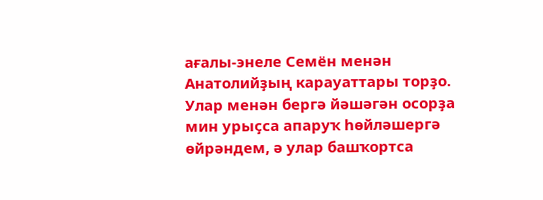ағалы-энеле Семён менән Анатолийҙың карауаттары торҙо. Улар менән бергә йәшәгән осорҙа мин урыҫса апаруҡ һөйләшергә өйрәндем, ә улар башҡортса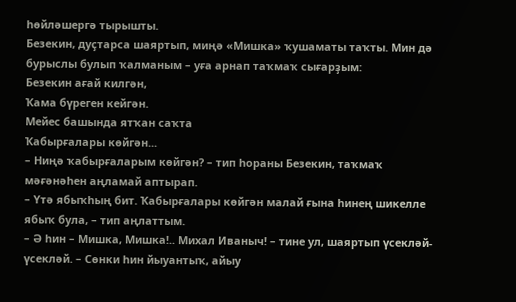һөйләшергә тырышты.
Безекин, дуҫтарса шаяртып, миңә «Мишка» ҡушаматы таҡты. Мин дә бурыслы булып ҡалманым – уға арнап таҡмаҡ сығарҙым:
Безекин ағай килгән,
Ҡама бүреген кейгән.
Мейес башында ятҡан саҡта
Ҡабырғалары көйгән...
– Ниңә ҡабырғаларым көйгән? – тип һораны Безекин, таҡмаҡ мәғәнәһен аңламай аптырап.
– Үтә ябыҡһың бит. Ҡабырғалары көйгән малай ғына һинең шикелле ябыҡ була, – тип аңлаттым.
– Ә һин – Мишка, Мишка!.. Михал Иваныч! – тине ул, шаяртып үсекләй-үсекләй. – Сөнки һин йыуантыҡ, айыу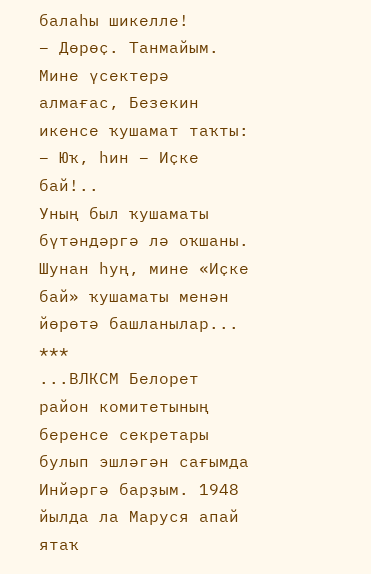балаһы шикелле!
– Дөрөҫ. Танмайым.
Мине үсектерә алмағас, Безекин икенсе ҡушамат таҡты:
– Юҡ, һин – Иҫке бай!..
Уның был ҡушаматы бүтәндәргә лә оҡшаны. Шунан һуң, мине «Иҫке бай» ҡушаматы менән йөрөтә башланылар...
***
...ВЛКСМ Белорет район комитетының беренсе секретары булып эшләгән сағымда Инйәргә барҙым. 1948 йылда ла Маруся апай ятаҡ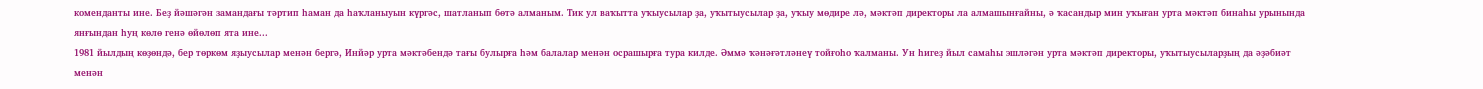коменданты ине. Беҙ йәшәгән замандағы тәртип һаман да һаҡланыуын күргәс, шатланып бөтә алманым. Тик ул ваҡытта уҡыусылар ҙа, уҡытыусылар ҙа, уҡыу мөдире лә, мәктәп директоры ла алмашынғайны, ә ҡасандыр мин уҡыған урта мәктәп бинаһы урынында янғындан һуң көлө генә өйөлөп ята ине...
1981 йылдың көҙөндә, бер төркөм яҙыусылар менән бергә, Инйәр урта мәктәбендә тағы булырға һәм балалар менән осрашырға тура килде. Әммә ҡәнәғәтләнеү тойғоһо ҡалманы. Ун һигеҙ йыл самаһы эшләгән урта мәктәп директоры, уҡытыусыларҙың да әҙәбиәт менән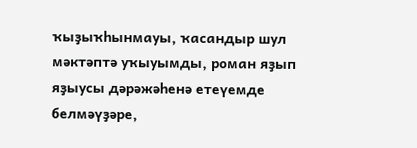ҡыҙыҡһынмауы, ҡасандыр шул мәктәптә уҡыуымды, роман яҙып яҙыусы дәрәжәһенә етеүемде белмәүҙәре,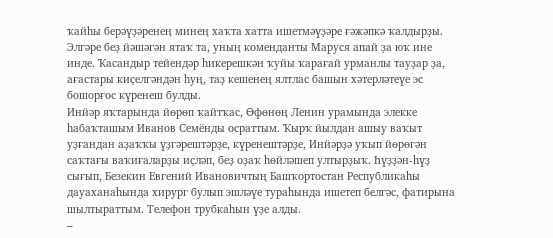ҡайһы берәүҙәренең минең хаҡта хатта ишетмәүҙәре ғәжәпкә ҡалдырҙы.
Элгәре беҙ йәшәгән ятаҡ та, уның коменданты Маруся апай ҙа юҡ ине инде. Ҡасандыр тейендәр һикерешкән ҡуйы ҡарағай урманлы тауҙар ҙа, ағастары киҫелгәндән һуң, таҙ кешенең ялтлас башын хәтерләтеүе эс бошорғос күренеш булды.
Инйәр яҡтарында йөрөп ҡайтҡас, Өфөнөң Ленин урамында элекке һабаҡташым Иванов Семёнды осраттым. Ҡырҡ йылдан ашыу ваҡыт уҙғандан аҙаҡҡы үҙгәрештәрҙе, күренештәрҙе, Инйәрҙә уҡып йөрөгән саҡтағы ваҡиғаларҙы иҫләп, беҙ оҙаҡ һөйләшеп ултырҙыҡ. Һүҙҙән-һүҙ сығып, Безекин Евгений Ивановичтың Башҡортостан Республикаһы дауаханаһында хирург булып эшләүе тураһында ишетеп белгәс, фатирына шылтыраттым. Телефон трубкаһын үҙе алды.
–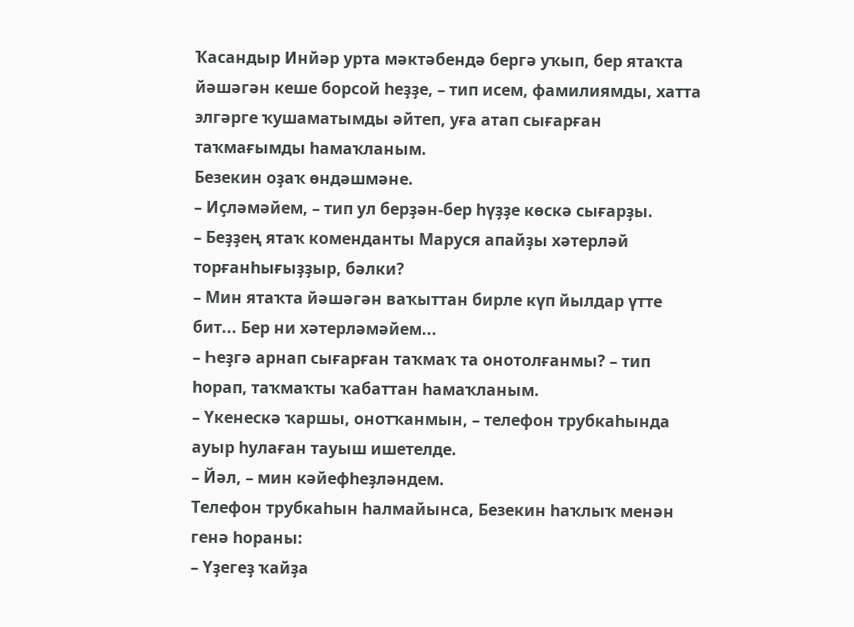Ҡасандыр Инйәр урта мәктәбендә бергә уҡып, бер ятаҡта йәшәгән кеше борсой һеҙҙе, – тип исем, фамилиямды, хатта элгәрге ҡушаматымды әйтеп, уға атап сығарған таҡмағымды һамаҡланым.
Безекин оҙаҡ өндәшмәне.
– Иҫләмәйем, – тип ул берҙән-бер һүҙҙе көскә сығарҙы.
– Беҙҙең ятаҡ коменданты Маруся апайҙы хәтерләй торғанһығыҙҙыр, бәлки?
– Мин ятаҡта йәшәгән ваҡыттан бирле күп йылдар үтте бит... Бер ни хәтерләмәйем...
– Һеҙгә арнап сығарған таҡмаҡ та онотолғанмы? – тип һорап, таҡмаҡты ҡабаттан һамаҡланым.
– Үкенескә ҡаршы, онотҡанмын, – телефон трубкаһында ауыр һулаған тауыш ишетелде.
– Йәл, – мин кәйефһеҙләндем.
Телефон трубкаһын һалмайынса, Безекин һаҡлыҡ менән генә һораны:
– Үҙегеҙ ҡайҙа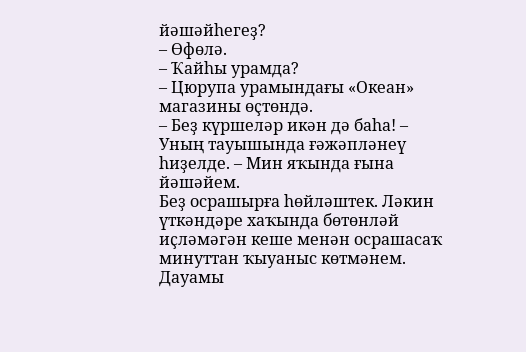йәшәйһегеҙ?
– Өфөлә.
– Ҡайһы урамда?
– Цюрупа урамындағы «Океан» магазины өҫтөндә.
– Беҙ күршеләр икән дә баһа! – Уның тауышында ғәжәпләнеү һиҙелде. – Мин яҡында ғына йәшәйем.
Беҙ осрашырға һөйләштек. Ләкин үткәндәре хаҡында бөтөнләй иҫләмәгән кеше менән осрашасаҡ минуттан ҡыуаныс көтмәнем.
Дауамы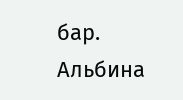бар.
Альбина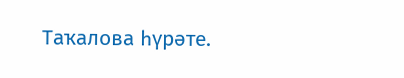Таҡалова һүрәте.